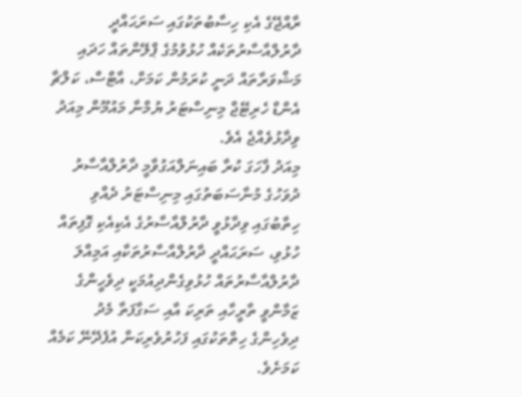ރާއްޖޭގެ އެކި ހިސާބުތަކުގައި ސަރަޙައްދީ ދާރުލްއާސާރުތަކެއް ހުޅުވުމުގެ ޕްލޭންތައް ހަދައި މަޝްވަރާތައް ދަނީ ކުރަމުން ކަމަށް، އާޓްސް، ކަލްޗާ އެންޑް ހެރިޓޭޖް މިނިސްޓަރު ޔުމްނާ މައުމޫން މިއަދު ވިދާޅުވެއްޖެ އެވެ.
މިއަދު ފާހަގަ ކުރާ ބައިނަލްއަގުވާމީ ދާރުލްއާސާރު ދުވަހުގެ މުނާސަބަތުގައި މިނިސްޓަރު ދެއްވި ހިތާބުގައި ވިދާޅުވީ ދާރުލްއާސާރުގެ އެކިއެކި ގޮފިތައް ހުޅުވި، ސަރަޙައްދީ ދާރުލްއާސާރުތަކާއި އަމިއްލަ ދާރުލްއާސާރުތައް ހުޅުވިގެންދިއުމަކީ ދިވެހީންގެ ޒަމާންވީ ތާރީހާއި ތަރިކަ އާއި ސަގާފަތާ މެދު ދިވެހިންގެ ހިތްތަކުގައި ފަހުރުވެރިކަން އުފެދޭނޭ ކަމެއް ކަމަށެވެ.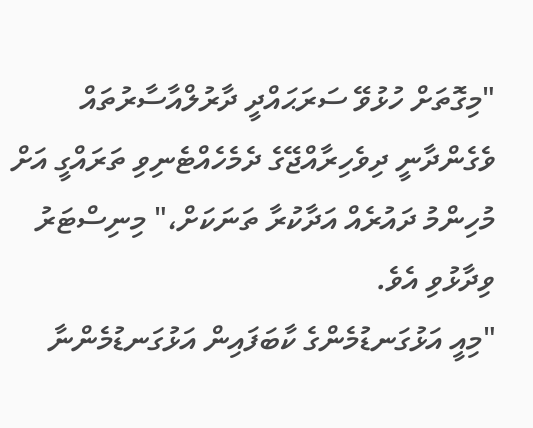"މިގޮތަށް ހުޅުވޭ ސަރަޙައްދީ ދާރުލްއާސާރުތައް ވެގެންދާނީ ދިވެހިރާއްޖޭގެ ދެމެހެއްޓެނިވި ތަރައްގީ އަށް މުހިންމު ދައުރެއް އަދާކުރާ ތަނަކަށް،" މިނިސްޓަރު ވިދާޅުވި އެވެ.
"މިއީ އަޅުގަނޑުމެންގެ ކާބަފައިން އަޅުގަނޑުމެންނާ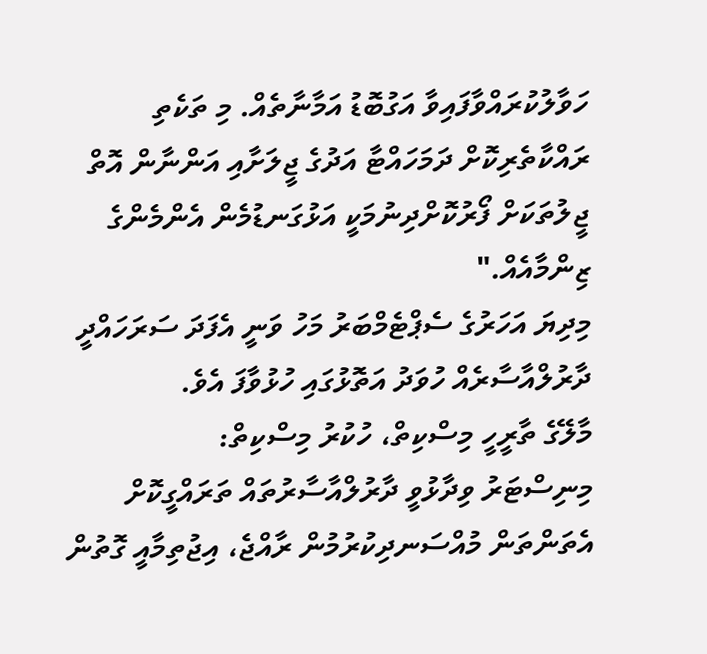ހަވާލުކުރައްވާފައިވާ އަގުބޮޑު އަމާނާތެއް. މި ތަކެތި ރައްކާތެރިކޮށް ދަމަހައްޓާ އަދުގެ ޖީލަށާއި އަންނާން އޮތް ޖީލުތަކަށް ފޯރުކޮށްދިނުމަކީ އަޅުގަނޑުމެން އެންމެންގެ ޒިންމާއެއް."
މިދިޔަ އަހަރުގެ ސެޕްޓެމްބަރު މަހު ވަނީ އެފަދަ ސަރަހައްދީ ދާރުލްއާސާރެއް ހުވަދު އަތޮޅުގައި ހުޅުވާފަ އެވެ.
މާލޭގެ ތާރީހީ މިސްކިތް، ހުކުރު މިސްކިތް:
މިނިސްޓަރު ވިދާޅުވީ ދާރުލްއާސާރުތައް ތަރައްގީކޮށް އެތަންތަން މުއްސަނދިކުރުމުން ރާއްޖެ، އިޖުތިމާއީ ގޮތުން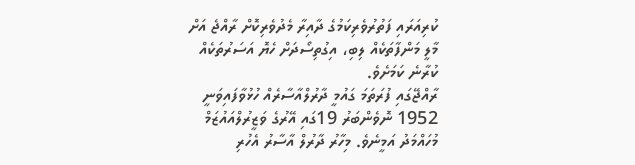ކުރިއަރައި ފަތުރުވެރިކަމުގެ ދާއިރާ މެދުވެރިކޮށް ރާއްޖެ އަށް މާލީ މަންފާތަކެއް ލިބި، އިގުތިސޯދަށް ހެޔޮ އަސަރުތަކެއް ކުރާނެ ކަމަށެވެ.
ރާއްޖޭގައި ފުރަތަމަ ގައުމީ ދާރުލްއާސާރެއް ހުޅުވާފައިވަނީ 1952 ނޮވެންބަރު 19ގައި އޭރުގެ ވަޒީރުލްއައުޒަމް މުހައްމަދު އަމީނެވެ. މިހާރު ދާރުލް އާސާރު އެހުރި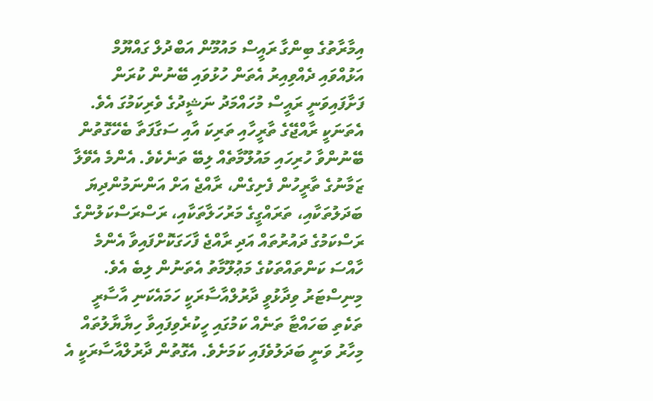އިމާރާތުގެ ބިންގާ ރައީސް މައުމޫން އަބްދުލް ގައްޔޫމް އަޅުއްވައި ދެއްވިއިރު އެތަން ހުޅުވައި ބޭނުން ކުރަން ފަށާފައިވަނީ ރައީސް މުހައްމަދު ނަޝީދުގެ ވެރިކަމުގަ އެވެ.
އެތަނަކީ ރާއްޖޭގެ ތާރީހާއި ތަރިކަ އާއި ސަގާފަތާ ބެހޭގޮތުން ބޭނުންވާ ހުރިހައި މައުލޫމާތެއް ލިބޭ ތަނެކެވެ. އެންމެ އެވޭލާ ޒަމާނުގެ ތާރީހުން ފެށިގެން، ރާއްޖެ އަށް އަންނަމުންދިޔަ ބަދަލުތަކާއި، ތަރައްގީގެ މަރުހަލާތަކާއި، ރަސްރަސްކަލުންގެ ރަސްކަމުގެ ދައުރުތައް އަދި ރާއްޖެ ފާހަގަކޮށްފައިވާ އެންމެ ހާއްސަ ކަންތައްތަކުގެ މަޢުލޫމާތު އެތަނުން ލިބެ އެވެ.
މިނިސްޓަރު ވިދާޅުވީ ދާރުލްއާސާރަކީ ހަމައެކަނި އާސާރީ ތަކެތި ބަހައްޓާ ތަނެއް ކަމުގައި ހީކުރެވިފައިވާ ހިޔާޔާލުތައް މިހާރު ވަނީ ބަދަލުވެފައި ކަމަށެވެ. އެގޮތުން ދާރުލްއާސާރަކީ އެ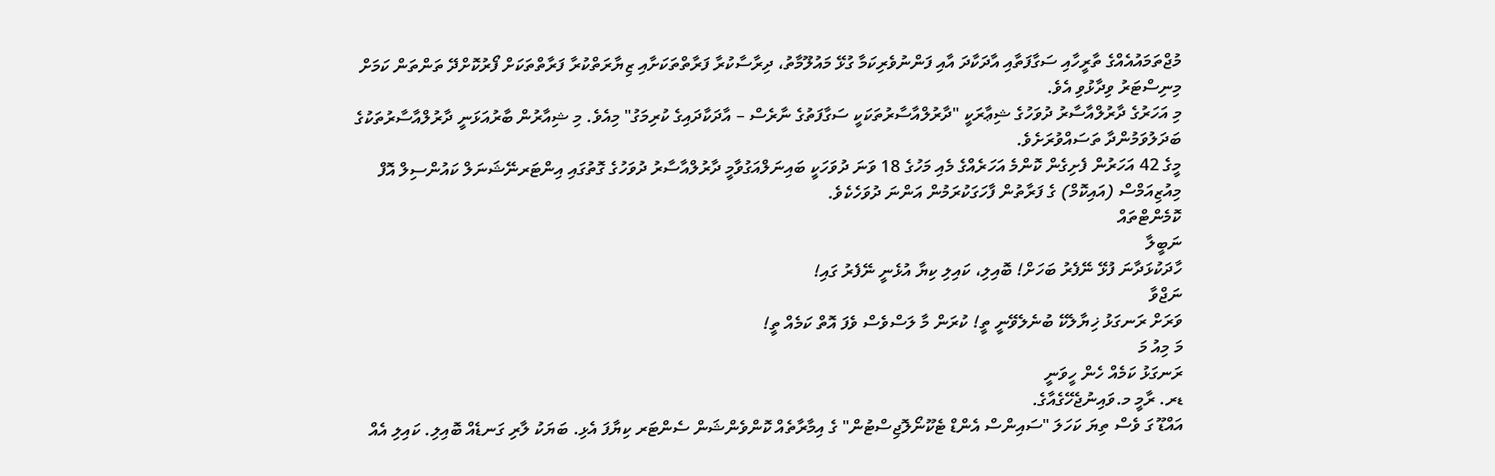މުޖްތަމައުއެއްގެ ތާރީހާއި ސަގާފަތާއި އާދަކާދަ އާއި ފަންނުވެރިކަމާ ގުޅޭ މައުލޫމާތު، ދިރާސާކުރާ ފަރާތްތަކަށާއި ޒިޔާރަތްކުރާ ފަރާތްތަކަށް ފޯރުކޮށްދޭ ތަންތަން ކަމަށް މިނިސްޓަރު ވިދާޅުވި އެވެ.
މި އަހަރުގެ ދާރުލްއާސާރު ދުވަހުގެ ޝިޢާރަކީ "ދާރުލްއާސާރުތަކަކީ ސަގާފަތުގެ ނާރެސް – އާދަކާދައިގެ ކުރިމަގު" މިއެވެ. މި ޝިއާރުން ބާރުއަޅަނީ ދާރުލްއާސާރުތަކުގެ ބަދަލުވަމުންދާ ތަސައްވުރަށެވެ.
މީގެ 42 އަހަރުން ފެށިގެން ކޮންމެ އަހަރެއްގެ މެއި މަހުގެ 18 ވަނަ ދުވަހަކީ ބައިނަލްއަގުވާމީ ދާރުލްއާސާރު ދުވަހުގެ ގޮތުގައި އިންޓަރނޭޝަނަލް ކައުންސިލް އޮފް މިއުޒިއަމްސް (އައިކޮމް) ގެ ފަރާތުން ފާހަގަކުރަމުން އަންނަ ދުވަހެކެވެ.
ކޮމެންޓްތައް
ނަބީލާ
ހާދަކުޅަދާނަ ފުޅޭ ނޭފެރު ބަހަށް! ބޮއިލި، ކައިލި ކިޔާ އުޅެނީ ނޭފެރު ގައި!
ނަޖްވާ
ވަރަށް ރަނގަޅު ޚިޔާލެކޭ ބުނެލެވޭނީ ތީ! ކުރަން މާ ލަސްވެސް ވެފަ އޮތް ކަމެއް ތީ!
މަ މިއު މަ
ރަނގަޅު ކަމެއް ހެން ހީވަނީ
ޑރ. ރާމީ މ.ވައިނުޖެހޭގެއާގެ.
އައްޑޫ ގަ ވެސް ތިޔަ ކަހަލަ "ސައިންސް އެންޑް ޓެކޫނޯލޮޖިސްޓުން" ގެ އިމާރާތެއް ކޮންވެންޝަން ސެންޓަރ ކިޔާފަ އެޅި. ބަޔަކު ލާރި ގަނޑެއް ބޮއިލި. ކައިލި އެއް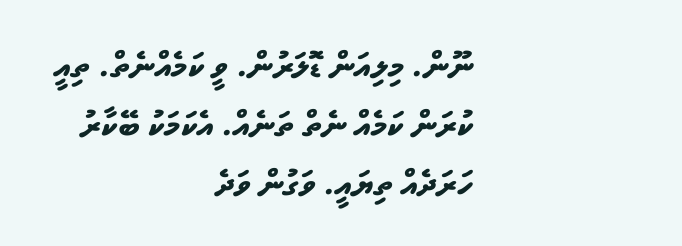ނޫން. މިލިއަން ޑޮލަރުން. ވީ ކަމެއްނެތް. ތިއީ ކުރަން ކަމެއް ނެތް ތަނެއް. އެކަމަކު ބޭކާރު ހަރަދެއް ތިޔައީ. ވަގުން ވަދެ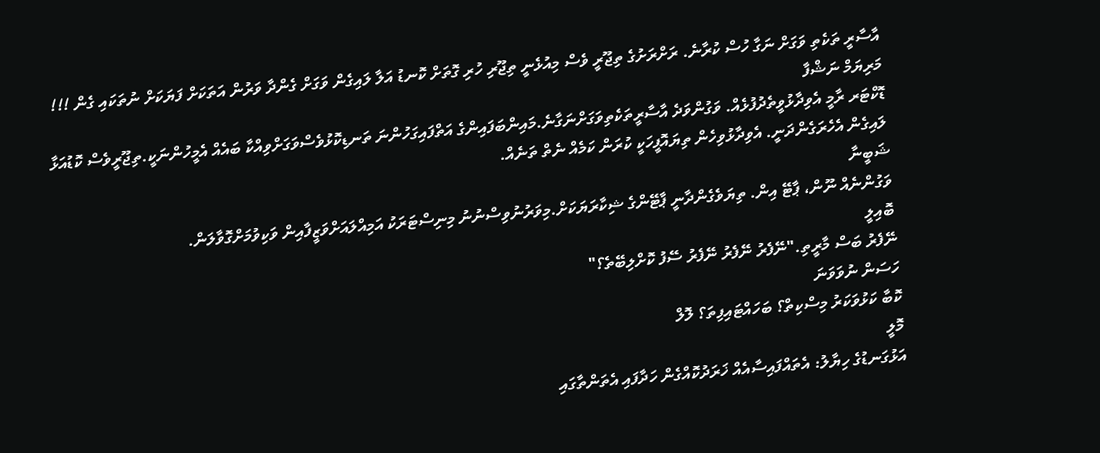އާސާރީ ތަކެތި ވަގަށް ނަގާ ހުސް ކުރާނެ. ރަށްރަށުގެ ތިޖޫރީ ވެސް މިއުޅެނީ ތިޖޫރި ހުރި ގޮތަށް ކޮނޑު އަލާ ލައިގެން ވަގަށް ގެންދާ ވަރުން އަތަކަށް ފަޔަކަށް ނުތަކައި ގެން !!!
މަރިޔަމް ނަޝްފާ
ޑޮކްޓަރ ރާމީ އެވިދާޅުވީތެދުފުޅެއް. ވަގުންވަދެ އާސާރީތަކެތިވަގަށްނަގާނެ.މައިންބަފައިންގެ އަތްފައިގަހުންނަ ތަނޑިކޮޅުވެސްވަގަށްވިއްކާ ބައެއް އެމީހުންނަކީ.ތިޖޫރީވެސް ކޮޑުއަޅާ ލައިގެން އެހެރަގެންދަނީ. އެވިދާޅުވިހެން ތިޔައޮފީހަކީ ކުރަން ކަމެއް ނެތް ތަނެއް.
ޝަބީނާ
ވަގުންނެއް ނޫން، ޕާޓޭ އިން. ތިޔަވެގެންދާނީ ޕާޓޭންގެ ޝިކާރަޔަކަށް.މިވަރުނުވިސްނުނު މިނިސްޓަރަކު އަމިއްލައަށްވަޒީފާއިން ވަކިވުމަށްގޮވާލަން.
ބޮއިލީ
ނޭފެރު ބަސް މާރީތި."ނޭފެރު ނޭފެރު ނޭފެރު ސޭފު ކޮށްލިބޭތެ؟"
ހަސަން ނުވަވަނަ
ކޮބާ ކަޅުވަކަރު މިސްކިތް؟ ބަހައްޓައިފިތަ؟ ލޮލް
މޮލީ
އަޅުގަނޑުގެ ހިޔާލު: އެތައްފައިސާއެއް ޚަރަދުކޮއްގެން ހަދާފައި އެތަންތާގައި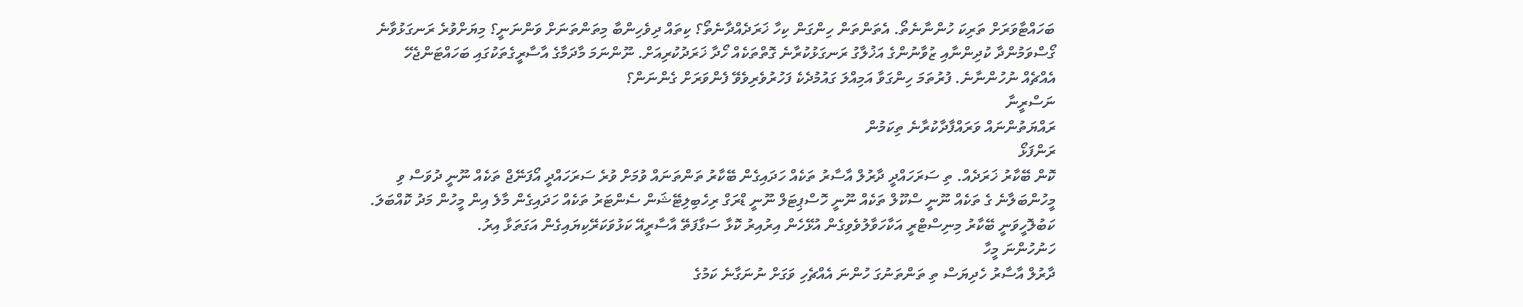ބަހައްޓާވަރަށް ތަރިކަ ހުންނާނެތޯ. އެތަންތަން ހިންގަން ކިހާ ޚަރަދެއްދާނެތޯ؟ ކިތައް ދިވެހިންބާ މިތަންތަނަށް ވަންނަނީ؟ މިޔަށްވުރެ ރަނގަޅުވާނެ ގޯސްވަމުންދާ ކުދިންނާއި ޒުވާނުންގެ އަޚުލާގު ރަނގަޅުކުރާނެ ގޮތްތަކެއް ހޯދާ ޚަރަދުކުރިއަށް. ނޫންނަމަ މާދަމާގެ އާސާރީގެތަކުގައި ބަހައްޓަންޖެހޭ އެއްޗެއް ނުހުންނާނެ. ފުރުތަމަ ހިންގަވާ އަމިއްލަ ގައުމުދެކެ ފަހުރުވެރިވެވޭ ފެންވަރަށް ގެންނަން؟
ނަސްރީނާ
ރައްޔަތުންނައް ވަރައްފާދާކުރާނެ ތިކަމުން
ރަންފަޅޯ
ކޮން ބޭކާރު ޚަރަދެއް. ތި ސަރަހައްދީ ދާރުލް އާސާރު ތަކެއް ހަދައިގެން ބޭކާރު ތަންތަނައް ވުމަށް ވުރެ ސަރަހައްދީ އޯފަނޭޖް ތަކެއް ނޫނީ ދުވަސް ވި މީހުންބަލާނެ ގެ ތަކެއް ނޫނީ ސްކޫލް ތަކެއް ނޫނީ ހޮސްޕިޓަލް ނޫނީ ޑްރަގް ރިހެބިލިޓޭޝަން ސެންޓަރު ތަކެއް ހަދައިގެން މާލެ އިން މީހުން މަދު ކޮއްބަލަ. ކަބުލޮހީވަނީ ބޭކާރު މިނިސްޓްރީ އަކާހަވާލުވެވިގެން އުޅޭހެން އިރުއިރު ކޮޅާ ސަގާފަތޭ އާސާރީއޭ ކަޅުވަކަރޭކިޔައިގެން އަގަތަޅާ އިރު.
ހަނުހުންނަ މީހާ
ދާރުލް އާސާރު ހެދިޔަސް ތި ތަންތަނުގަ ހުންނަ އެއްޗެހި ވަގަށް ނުނަގާނެ ކަމުގެ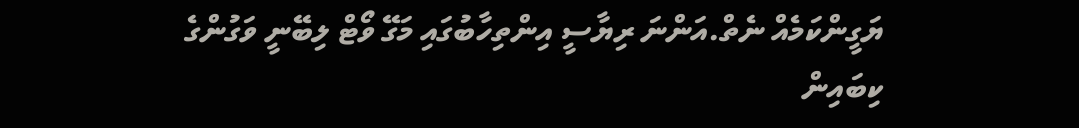ޔަގީންކަމެއް ނެތް.އަންނަ ރިޔާސީ އިންތިހާބުގައި މަގޭ ވޯޓް ލިބޭނީ ވަގުންގެ ކިބައިން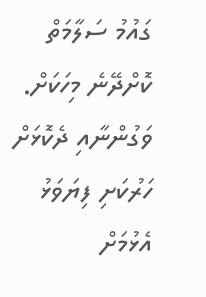ގައުމު ސަލާމަތް ކޮށްދޭނެ މިހަކަށް. ވަގުންނާއި ދެކޮޅަށް ހަރުކަށި ފިޔަވަޅު އެޅުމަށް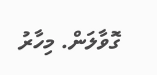ގޮވާލަން. މިހާރު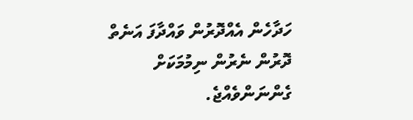ހަދާހެން އެއްދޮރުން ވައްދާފަ އަނެތް ދޮރުން ނެރުން ނިމުމަކަށް ގެންނަންވެއްޖެ.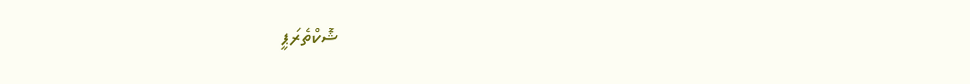ޝޮކްތެރަޕީ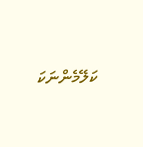ކަލޭމެންނަކަ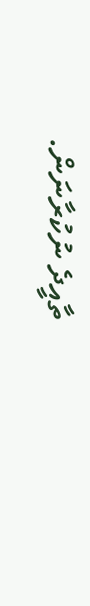ތާއީދެ ނުކުރާނަން.